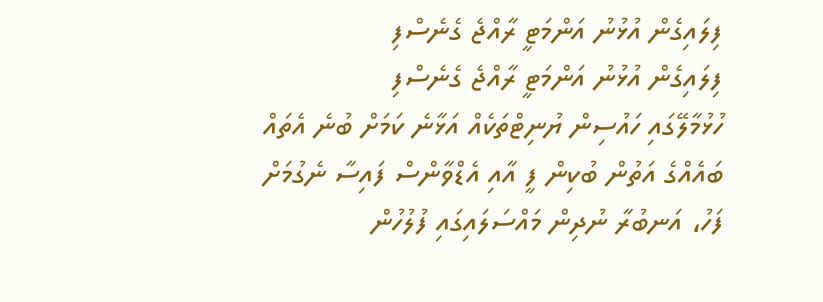ފިލައިގެން އުޅުނު އަންމަޓީ ރާއްޖެ ގެނެސްފި
ފިލައިގެން އުޅުނު އަންމަޓީ ރާއްޖެ ގެނެސްފި
ހުޅުމާލޭގައި ހައުސިން ޔުނިޓްތަކެއް އަޅާނެ ކަމަށް ބުނެ އެތައް ބައެއްގެ އަތުން ބުކިން ފީ އާއި އެޑްވާންސް ފައިސާ ނެގުމަށް ފަހު، އަނބުރާ ނުދިން މައްސަލައިގައި ފުލުހުން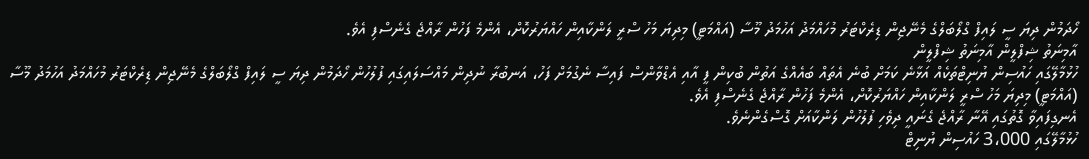ހޯދަމުން ދިޔަ ސީ ލައިފް ގްލޯބަލްގެ މެނޭޖިން ޑިރެކްޓަރު މުހައްމަދު އަހުމަދު މޫސާ (އައްމަޓީ) މިދިޔަ މަހު ސްރީ ލަންކާއިން ހައްޔަރުކޮށް، އެންމެ ފަހުން ރާއްޖެ ގެނެސްފި އެވެ.
އާމިނަތު ޝިފްލީން އާމިނަތު ޝިފްލީން
ހުޅުމާލޭގައި ހައުސިން ޔުނިޓްތަކެއް އަޅާނެ ކަމަށް ބުނެ އެތައް ބައެއްގެ އަތުން ބުކިން ފީ އާއި އެޑްވާންސް ފައިސާ ނެގުމަށް ފަހު، އަނބުރާ ނުދިން މައްސަލައިގައި ފުލުހުން ހޯދަމުން ދިޔަ ސީ ލައިފް ގްލޯބަލްގެ މެނޭޖިން ޑިރެކްޓަރު މުހައްމަދު އަހުމަދު މޫސާ (އައްމަޓީ) މިދިޔަ މަހު ސްރީ ލަންކާއިން ހައްޔަރުކޮށް، އެންމެ ފަހުން ރާއްޖެ ގެނެސްފި އެވެ.
އެނގިފައިވާ ގޮތުގައި އޭނާ ރާއްޖެ ގެނައީ ދިވެހި ފުލުހުން ލަންކާއަށް ގޮސްގެންނެވެ.
ހުޅުމާލޭގައި 3،000 ހައުސިން ޔުނިޓް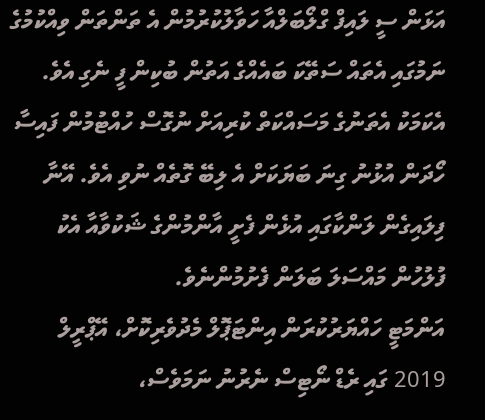އަޅަން ސީ ލައިފް ގްލޯބަލްއާ ހަވާލުކުރުމުން އެ ތަންތަން ވިއްކުމުގެ ނަމުގައި އެތައް ސަތޭކަ ބައެއްގެ އަތުން ބުކިން ފީ ނެގި އެވެ. އެކަމަކު އެތަނުގެ މަސައްކަތް ކުރިއަށް ނުގޮސް ހުއްޓުމުން ފައިސާ ހޯދަން އުޅުނު ގިނަ ބަޔަކަށް އެ ލިބޭ ގޮތެއް ނުވި އެވެ. އޭނާ ފިލައިގެން ލަންކާގައި އުޅެން ފެށީ އާންމުންގެ ޝަކުވާއާ އެކު ފުލުހުން މައްސަލަ ބަލަން ފެށުމުންނެވެ.
އަންމަޓީ ހައްޔަރުކުރަން އިންޓަޕޮލް މެދުވެރިކޮށް، އޭޕްރީލް 2019 ގައި ރެޑް ނޯޓިސް ނެރުނު ނަމަވެސް،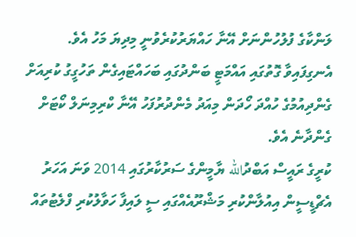ލަންކާގެ ފުލުހުންނަށް އޭނާ ހައްޔަރުކުރެވުނީ މިދިޔަ މަހު އެވެ.
އެނގިފައިވާ ގޮތުގައި އައްމަޓީ ބަންދުގައި ބަހައްޓައިގެން ތަހުގީގު ކުރިއަށް ގެންދިއުމުގެ ހުއްދަ ހޯދަން މިއަދު މެންދުރުފަހު އޭނާ ކްރިމިނަލް ކޯޓަށް ގެންދާނެ އެވެ.
ކުރީގެ ރައީސް އަބްދުالله ޔާމީންގެ ސަރުކާރުގައި 2014 ވަނަ އަހަރު އެޗްޑީސީން އިއުލާންކުރި މަޝްރޫއެއްގައި ސީ ލައިފާ ހަވާލުކުރި ފްލެޓުތައް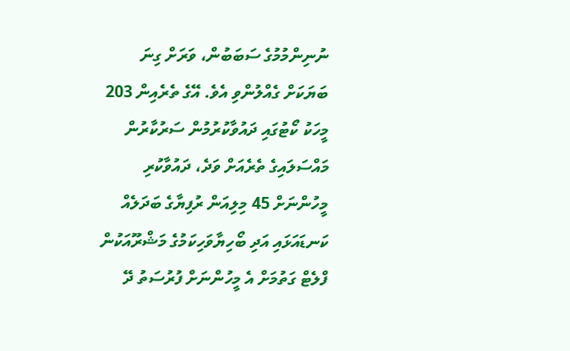ނުނިންމުމުގެ ސަބަބުން، ވަރަށް ގިނަ ބަޔަކަށް ގެއްލުންވި އެވެ. އޭގެ ތެރެއިން 203 މީހަކު ކޯޓުގައި ދައުވާކުރުމުން ސަރުކާރުން މައްސަލައިގެ ތެރެއަށް ވަދެ، ދައުވާކުރި މީހުންނަށް 45 މިލިއަން ރުފިޔާގެ ބަދަލެއް ކަނޑައަޅައި އަދި ބޯހިޔާވަހިކަމުގެ މަޝްރޫއަކުން ފްލެޓް ގަތުމަށް އެ މީހުންނަށް ފުރުސަތު ދޭ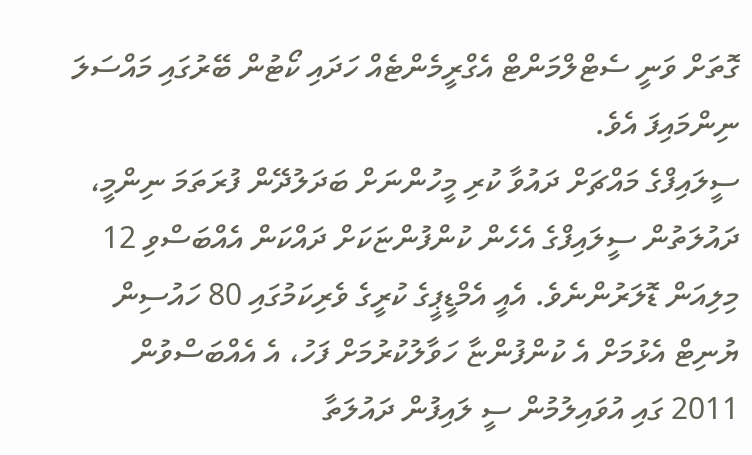ގޮތަށް ވަނީ ސެޓްލްމަންޓް އެގްރީމެންޓެއް ހަދައި ކޯޓުން ބޭރުގައި މައްސަލަ ނިންމައިފަ އެވެ.
ސީލައިފްގެ މައްޗަށް ދައުވާ ކުރި މީހުންނަށް ބަދަލުދޭން ފުރަތަމަ ނިންމީ، ދައުލަތުން ސީލައިފްގެ އެހެން ކުންފުންޏަކަށް ދައްކަން އެއްބަސްވި 12 މިލިއަން ޑޮލަރުންނެވެ. އެއީ އެމްޑީޕީގެ ކުރީގެ ވެރިކަމުގައި 80 ހައުސިން ޔުނިޓް އެޅުމަށް އެ ކުންފުންޏާ ހަވާލުކުރުމަށް ފަހު، އެ އެއްބަސްވުން 2011 ގައި އުވައިލުމުން ސީ ލައިފުން ދައުލަތާ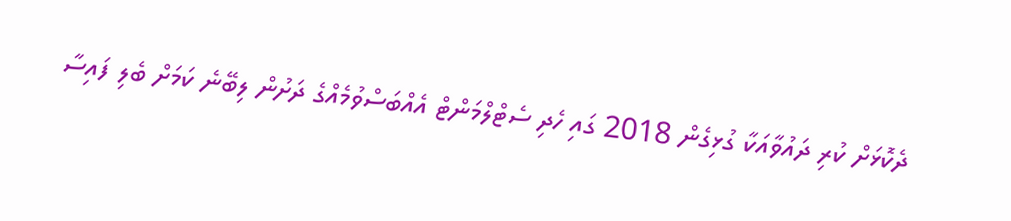ދެކޮޅަށް ކުރި ދައުވާއަކާ ގުޅިގެން 2018 ގައި ހެދި ސެޓްލްމަންޓް އެއްބަސްވުމެއްގެ ދަށުން ލިބޭނެ ކަމަށް ބެލި ފައިސާ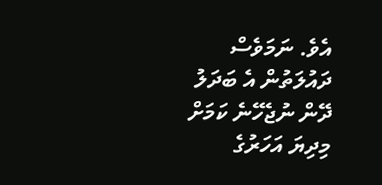އެވެ. ނަމަވެސް ދައުލަތުން އެ ބަދަލު ދޭން ނުޖެހޭނެ ކަމަށް މިދިޔަ އަހަރުގެ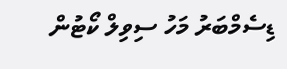ޑިސެމްބަރު މަހު ސިވިލް ކޯޓުން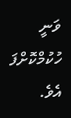ވަނީ ހުކުމްކޮށްފަ އެވެ.